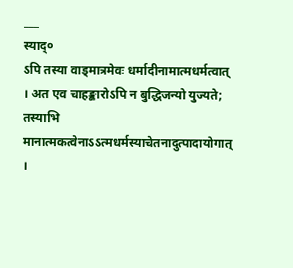___
स्याद्०
ऽपि तस्या वाड्मात्रमेवः धर्मादीनामात्मधर्मत्वात् । अत एव चाहङ्कारोऽपि न बुद्धिजन्यो युज्यते; तस्याभि
मानात्मकत्वेनाऽऽत्मधर्मस्याचेतनादुत्पादायोगात् ।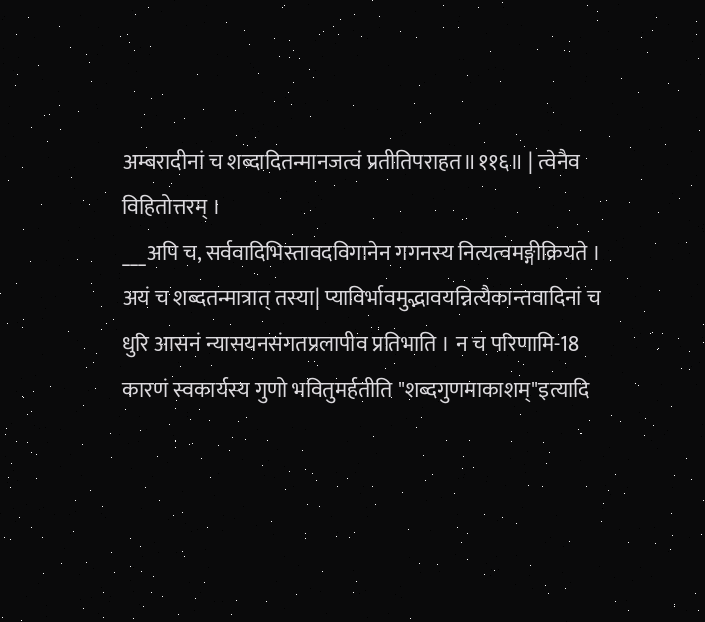अम्बरादीनां च शब्दादितन्मानजत्वं प्रतीतिपराहत॥११६॥ | त्वेनैव विहितोत्तरम् ।
___अपि च, सर्ववादिभिस्तावदविगानेन गगनस्य नित्यत्वमङ्गीक्रियते । अयं च शब्दतन्मात्रात् तस्या| प्याविर्भावमुद्भावयन्नित्यैकान्तवादिनां च धुरि आसनं न्यासयनसंगतप्रलापीव प्रतिभाति । न च परिणामि-18
कारणं स्वकार्यस्य गुणो भवितुमर्हतीति "शब्दगुणमाकाशम्"इत्यादि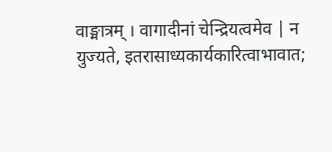वाङ्मात्रम् । वागादीनां चेन्द्रियत्वमेव | न युज्यते, इतरासाध्यकार्यकारित्वाभावात;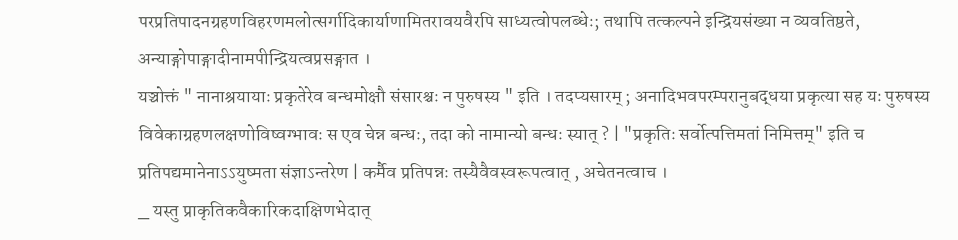परप्रतिपादनग्रहणविहरणमलोत्सर्गादिकार्याणामितरावयवैरपि साध्यत्वोपलब्धेः; तथापि तत्कल्पने इन्द्रियसंख्या न व्यवतिष्ठते, अन्याङ्गोपाङ्गादीनामपीन्द्रियत्वप्रसङ्गात ।
यञ्चोक्तं " नानाश्रयायाः प्रकृतेरेव बन्धमोक्षौ संसारश्चः न पुरुषस्य " इति । तदप्यसारम् ; अनादिभवपरम्परानुबद्धया प्रकृत्या सह यः पुरुषस्य विवेकाग्रहणलक्षणोविष्वग्भावः स एव चेन्न बन्धः, तदा को नामान्यो बन्धः स्यात् ? | "प्रकृतिः सर्वोत्पत्तिमतां निमित्तम्" इति च प्रतिपद्यमानेनाऽऽयुष्मता संज्ञाऽन्तरेण | कर्मैव प्रतिपन्नः तस्यैवैवस्वरूपत्वात् , अचेतनत्वाच ।
_ यस्तु प्राकृतिकवैकारिकदाक्षिणभेदात्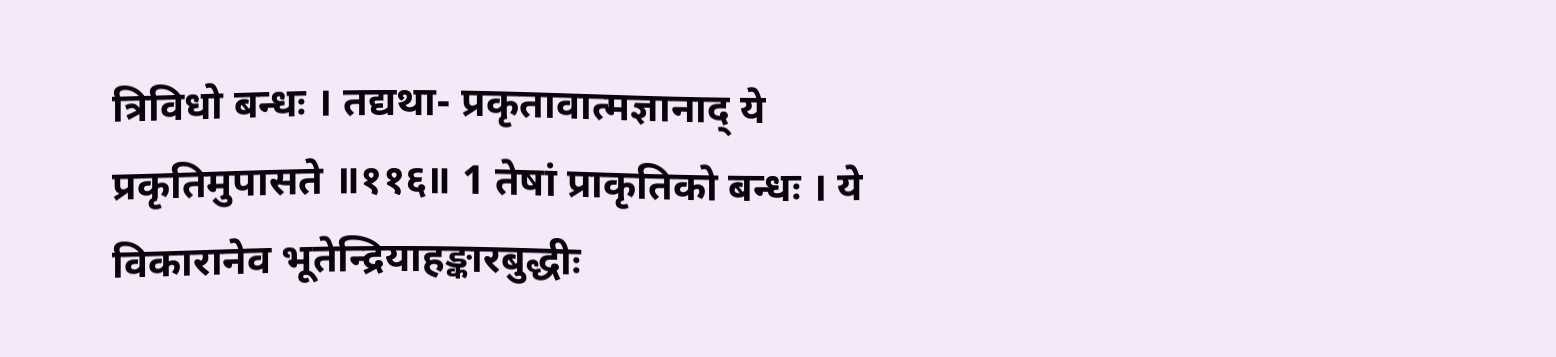त्रिविधो बन्धः । तद्यथा- प्रकृतावात्मज्ञानाद् ये प्रकृतिमुपासते ॥११६॥ 1 तेषां प्राकृतिको बन्धः । ये विकारानेव भूतेन्द्रियाहङ्कारबुद्धीः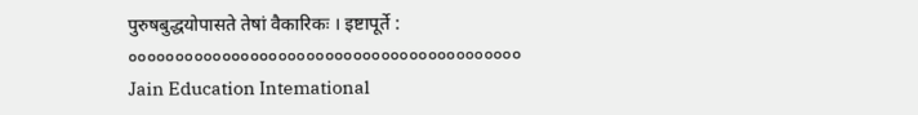पुरुषबुद्धयोपासते तेषां वैकारिकः । इष्टापूर्ते :
००००००००००००००००००००००००००००००००००००००००००
Jain Education Intemational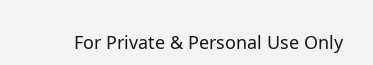For Private & Personal Use Only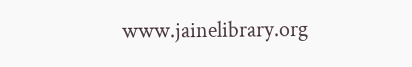www.jainelibrary.org